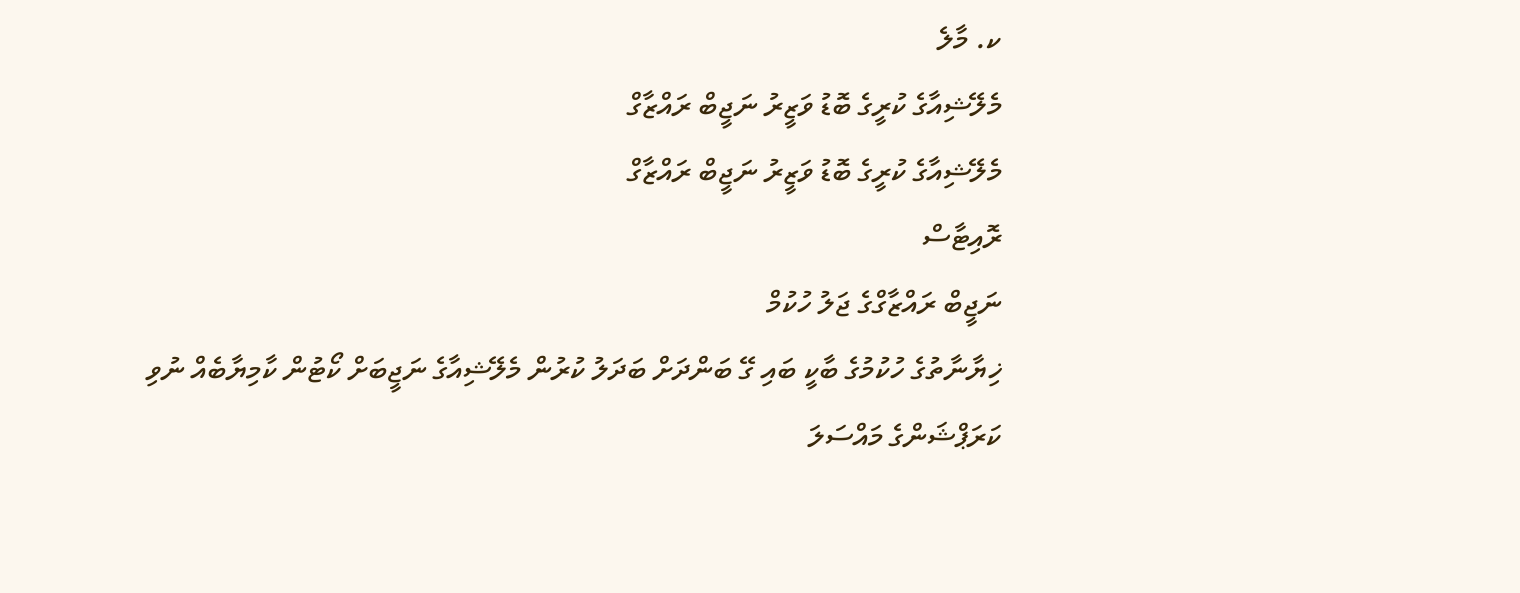ކ. މާލެ
މެލޭޝިއާގެ ކުރީގެ ބޮޑު ވަޒީރު ނަޖީބް ރައްޒާގް
މެލޭޝިއާގެ ކުރީގެ ބޮޑު ވަޒީރު ނަޖީބް ރައްޒާގް
ރޮއިޓާސް
ނަޖީބް ރައްޒާގްގެ ޖަލު ހުކުމް
ޚިޔާނާތުގެ ހުކުމުގެ ބާކީ ބައި ގޭ ބަންދަށް ބަދަލު ކުރުން މެލޭޝިއާގެ ނަޖީބަށް ކޯޓުން ކާމިޔާބެއް ނުވި
ކަރަޕްޝަންގެ މައްސަލަ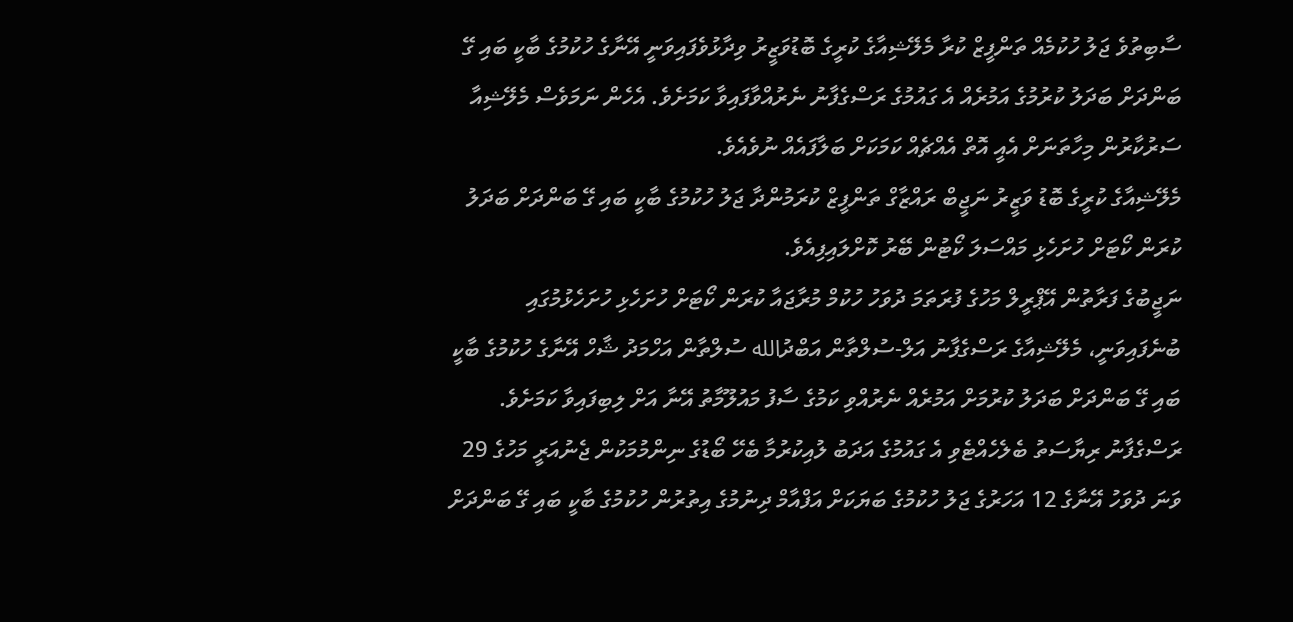ސާބިތުވެ ޖަލު ހުކުމެއް ތަންފީޒް ކުރާ މެލޭޝިއާގެ ކުރީގެ ބޮޑުވަޒީރު ވިދާޅުވެފައިވަނީ އޭނާގެ ހުކުމުގެ ބާކީ ބައި ގޭ ބަންދަށް ބަދަލު ކުރުމުގެ އަމުރެއް އެ ގައުމުގެ ރަސްގެފާނު ނެރުއްވާފައިވާ ކަމަށެވެ. އެހެން ނަމަވެސް މެލޭޝިއާ ސަރުކާރުން މިހާތަނަށް އެއީ އޮތް އެއްޗެއް ކަމަކަށް ބަލާފައެއް ނުވެއެވެ.
މެލޭޝިއާގެ ކުރީގެ ބޮޑު ވަޒީރު ނަޖީބް ރައްޒާގް ތަންފީޒް ކުރަމުންދާ ޖަލު ހުކުމުގެ ބާކީ ބައި ގޭ ބަންދަށް ބަދަލު ކުރަން ކޯޓަށް ހުށަހެޅި މައްސަލަ ކޯޓުން ބޭރު ކޮށްލައިފިއެވެ.
ނަޖީބުގެ ފަރާތުން އޭޕްރީލް މަހުގެ ފުރަތަމަ ދުވަހު ހުކުމް މުރާޖައާ ކުރަން ކޯޓަށް ހުށަހެޅި ހުށަހެޅުމުގައި ބުނެފައިވަނީ، މެލޭޝިއާގެ ރަސްގެފާނު އަލް-ސުލްތާން އަބްދުالله ސުލްތާން އަހްމަދު ޝާހް އޭނާގެ ހުކުމުގެ ބާކީ ބައި ގޭ ބަންދަށް ބަދަލު ކުރުމަށް އަމުރެއް ނެރުއްވި ކަމުގެ ސާފު މައުލޫމާތު އޭނާ އަށް ލިބިފައިވާ ކަމަށެވެ.
ރަސްގެފާނު ރިޔާސަތު ބެލެހެއްޓެވި އެ ގައުމުގެ އަދަބު ލުއިކުރުމާ ބެހޭ ބޯޑުގެ ނިންމުމަކުން ޖެނުއަރީ މަހުގެ 29 ވަނަ ދުވަހު އޭނާގެ 12 އަހަރުގެ ޖަލު ހުކުމުގެ ބަޔަކަށް އަފްއާމް ދިނުމުގެ އިތުރުން ހުކުމުގެ ބާކީ ބައި ގޭ ބަންދަށް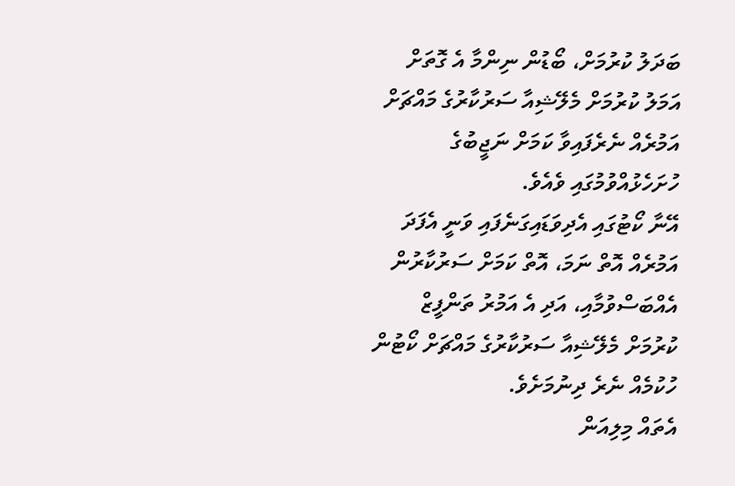ބަދަލު ކުރުމަށް، ބޯޑުން ނިންމާ އެ ގޮތަށް އަމަލު ކުރުމަށް މެލޭޝިއާ ސަރުކާރުގެ މައްޗަށް އަމުރެއް ނެރެފައިވާ ކަމަށް ނަޖީބުގެ ހުށަހެޅުއްވުމުގައި ވެއެވެ.
އޭނާ ކޯޓުގައި އެދިވަޑައިގަނެފައި ވަނީ އެފަދަ އަމުރެއް އޮތް ނަމަ، އޮތް ކަމަށް ސަރުކާރުން އެއްބަސްވުމާއި، އަދި އެ އަމުރު ތަންފީޒް ކުރުމަށް މެލޭޝިއާ ސަރުކާރުގެ މައްޗަށް ކޯޓުން ހުކުމެއް ނެރެ ދިނުމަށެވެ.
އެތައް މިލިއަން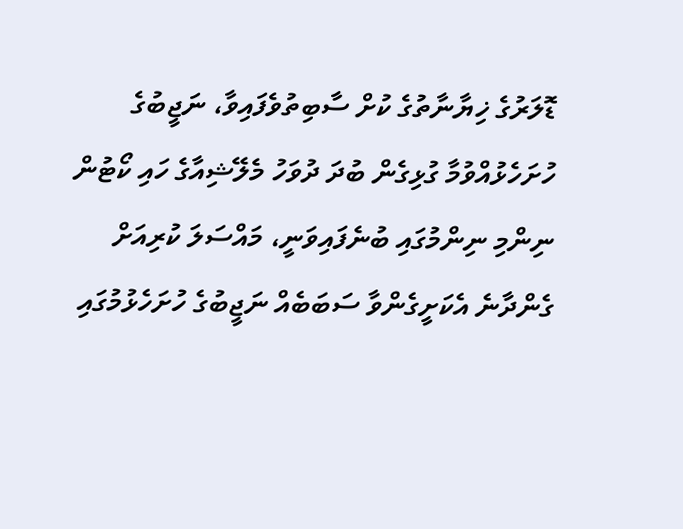ޑޮލަރުގެ ޚިޔާނާތުގެ ކުށް ސާބިތުވެފައިވާ، ނަޖީބުގެ ހުށަހެޅުއްވުމާ ގުޅިގެން ބުދަ ދުވަހު މެލޭޝިއާގެ ހައި ކޯޓުން ނިންމި ނިންމުގައި ބުނެފައިވަނީ، މައްސަލަ ކުރިއަށް ގެންދާނެ އެކަށީގެންވާ ސަބަބެއް ނަޖީބުގެ ހުށަހެޅުމުގައި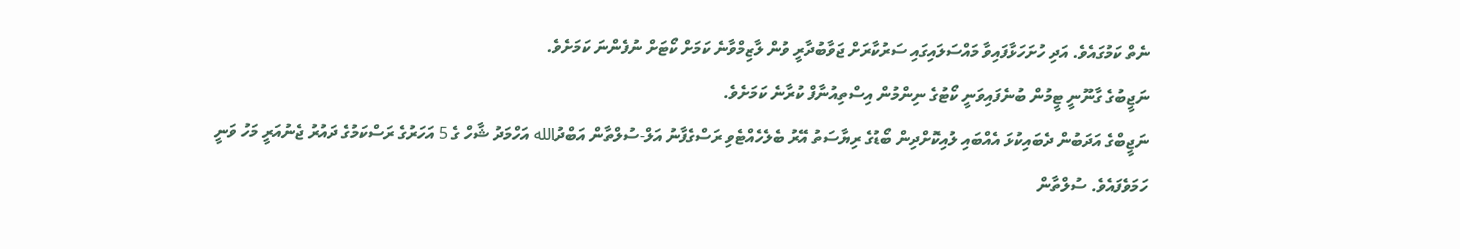ނެތް ކަމުގައެވެ. އަދި ހުށަހަޅާފައިވާ މައްސަލައިގައި ސަރުކާރަށް ޖަވާބުދާރީ ވުން ލާޒިމްވާނެ ކަމަށް ކޯޓަށް ނުފެންނަ ކަމަށެވެ.
ނަޖީބުގެ ގާނޫނީ ޓީމުން ބުނެފައިވަނީ ކޯޓުގެ ނިންމުން އިސްތިއުނާފް ކުރާނެ ކަމަށެވެ.
ނަޖީބްގެ އަދަބުން ދެބައިކުޅަ އެއްބައި ލުއިކޮށްދިން ބޯޑުގެ ރިޔާސަތު އޭރު ބެލެހެއްޓެވި ރަސްގެފާނު އަލް-ސުލްތާން އަބްދުالله އަހްމަދު ޝާހް ގެ 5 އަހަރުގެ ރަސްކަމުގެ ދައުރު ޖެނުއަރީ މަހު ވަނީ ހަމަވެފައެވެ. ސުލްތާން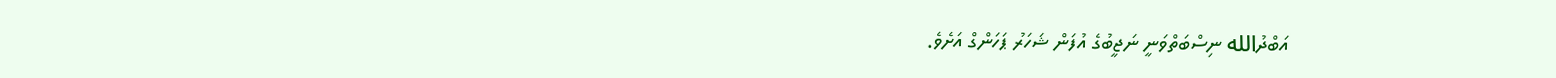އަބްދުالله ނިސްބަތްވަނީ ނަޖީބުގެ އުފަން ޝަހަރު ޕަހަންގް އަށެވެ.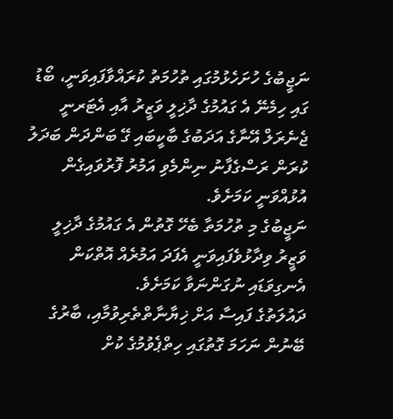ނަޖީބުގެ ހުށަހެޅުމުގައި ތުހުމަތު ކުރައްވާފައިވަނީ، ބޯޑު ގައި ހިމެނޭ އެ ގައުމުގެ ދާޚިލީ ވަޒީރު އާއި އެޓަރނީ ޖެނެރަލް އޭނާގެ އަދަބުގެ ބާކީބައި ގޭ ބަންދަން ބަދަލު ކުރަން ރަސްގެފާނު ނިންމެވި އަމުރު ފޮރުވައިގެން އުޅުއްވަނީ ކަމަށެވެ.
ނަޖީބުގެ މި ތުހުމަތާ ބެހޭ ގޮތުން އެ ގައުމުގެ ދާޚިލީ ވަޒީރު ވިދާޅުވެފައިވަނީ އެފަދަ އަމުރެއް އޮތްކަން އެނގިވަޑައި ނުގަންނަވާ ކަމަށެވެ.
ދައުލަތުގެ ފައިސާ އަށް ޚިޔާނާތްތެރިވުމާއި، ބާރުގެ ބޭނުން ނަހަމަ ގޮތުގައި ހިތްޕެވުމުގެ ކުށް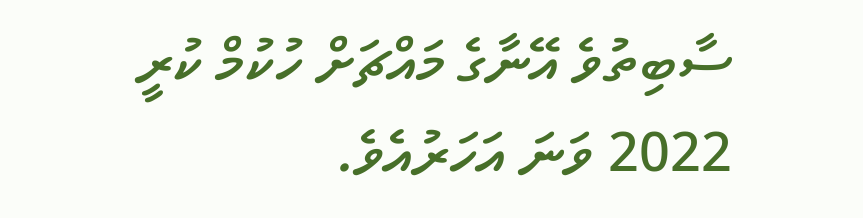ސާބިތުވެ އޭނާގެ މައްޗަށް ހުކުމް ކުރީ 2022 ވަނަ އަހަރުއެވެ.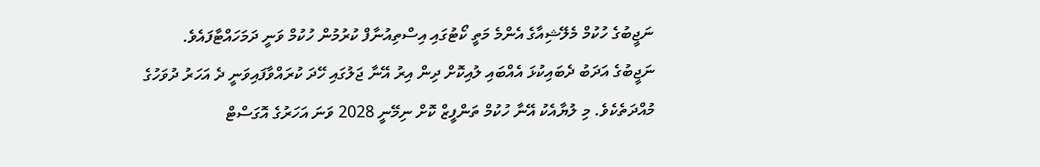ނަޖީބުގެ ހުކުމް މެލޭޝިއާގެ އެންމެ މަތީ ކޯޓުގައި އިސްތިއުނާފް ކުރުމުން ހުކުމް ވަނީ ދަމަހައްޓާފައެވެ.
ނަޖީބުގެ އަދަބު ދެބައިކުޅަ އެއްބައި ލުއިކޮށް ދިން އިރު އޭނާ ޖަލުގައި ހޭދަ ކުރައްވާފައިވަނީ ދެ އަހަރު ދުވަހުގެ މުއްދަތެކެވެ. މި ލުޔާއެކު އޭނާ ހުކުމް ތަންފީޒް ކޮށް ނިމޭނީ 2028 ވަނަ އަހަރުގެ އޮގަސްޓް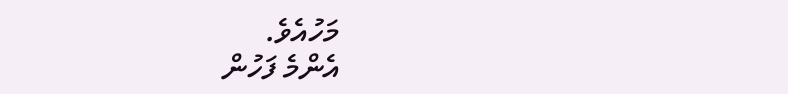މަހުއެވެ.
އެންމެ ފަހުން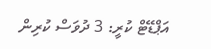އަޕްޑޭޓް ކުރީ: 3 ދުވަސް ކުރިން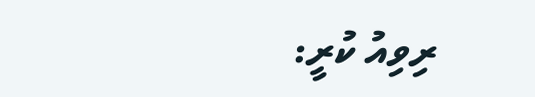ރިވިއު ކުރީ: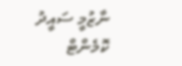ނާޒުމީ ސައީދު
ކޮމެންޓް